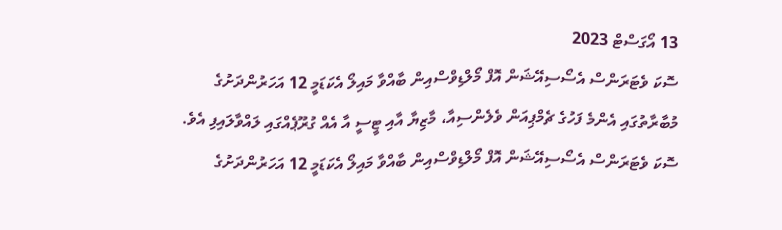13 އޯގަސްޓް 2023
ސޮކަ ވެޓަރަންސް އެސޯސިއޭޝަން އޮފް މޯލްޑިވްސްއިން ބާއްވާ މައިލޯ އެކަޑަމީ 12 އަހަރުންދަށުގެ މުބާރާތުގައި އެންމެ ފަހުގެ ޗެމްޕިއަން ވެލެންސިއާ، މާޒިޔާ އާއި ޓީސީ އާ އެއް ގުރޫޕެއްގައި ލައްވާލައިފި އެވެ.
ސޮކަ ވެޓަރަންސް އެސޯސިއޭޝަން އޮފް މޯލްޑިވްސްއިން ބާއްވާ މައިލޯ އެކަޑަމީ 12 އަހަރުންދަށުގެ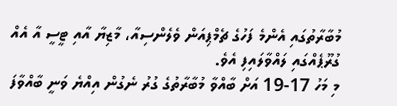މުބާރާތުގައި އެންމެ ފަހުގެ ޗެމްޕިއަން ވެލެންސިއާ، މާޒިޔާ އާއި ޓީސީ އާ އެއް ގުރޫޕެއްގައި ލައްވާލައިފި އެވެ.
މި މަހު 17-19 އަށް ބާއްވާ މުބާރާތުގެ ގުރު ނެގުން އިއްޔެ ވަނީ ބާއްވާފަ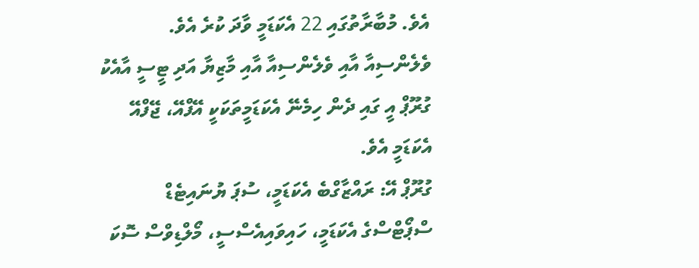އެވެ. މުބާރާތުގައި 22 އެކަޑަމީ ވާދަ ކުރެ އެވެ.
ވެލެންސިއާ އާއި ވެލެންސިއާ އާއި މާޒިޔާ އަދި ޓީސީ އާއެކު ގުރޫޕް އީ ގައި ދެން ހިމެނޭ އެކަޑަމީތަކަކީ އޭފްއޭ، ޖޭފްއޭ އެކަޑަމީ އެވެ.
ގުރޫޕް އޭ: ރައްޒާގްބެ އެކަޑަމީ، ސުޕަ ޔުނައިޓެޑް ސްޕޯޓްސްގެ އެކަޑަމީ، ހައިވައިއެސްސީ، މޯލްޑިވްސް ސޮކަ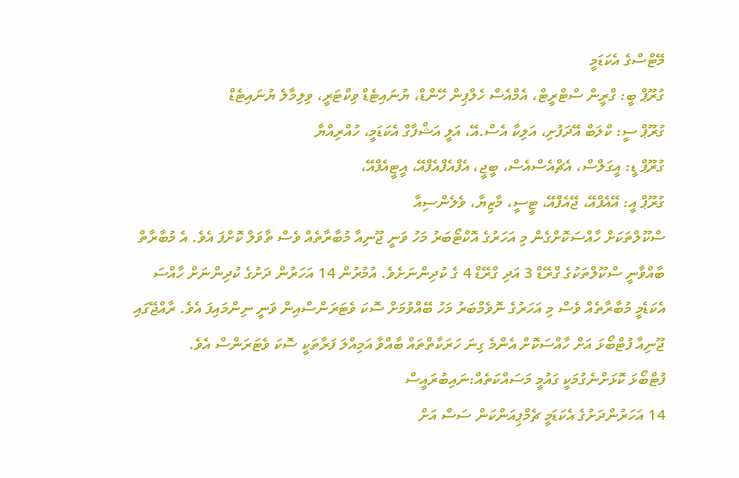މޭޓްސްގެ އެކަޑަމީ
ގުރޫޕް ބީ: ގްރީން ސްޓްރީޓް، އެމްއެސް ހެލްޕިން ހޭންޑް، ޔުނައިޓެޑް ވިކްޓަރީ، ވިލިމާލެ ޔުނައިޓެޑް
ގުރޫޕް ސީ: ކްލަބް އޭދަފުށި، އަލިކާ އެސް.އޭ، އަލީ އަޝްފާގް އެކަޑަމީ، ހުއްރިއްޔާ
ގުރޫޕް ޑީ: އީގަލްސް، އެޗްއެސްއެސް، ބީޖީ، އެފްއެފްއެފްއޭ، އީޓީއެފްއޭ،
ގުރޫޕް އީ: އޭއެފްއޭ، ޖޭއެފްއޭ، ޓީސީ، މާޒިޔާ، ވެލެންސިއާ
ސްކޫލްތަކަށް ހާއްސަކޮށްގެން މި އަހަރުގެ އޮކްޓޯބަރު މަހު ވަނީ ޖޫނިއާ މުބާރާތެއް ވެސް ތާވަލް ކޮށްފަ އެވެ. އެ މުބާރާތް ބާއްވާނީ ސްކޫލްތަކުގެ ގްރޭޑް 3 އަދި ގްރޭޑް 4 ގެ ކުދިންނަށެވެ. އުމުރުން 14 އަހަރުން ދަށުގެ ކުދިންނަށް ހާއްސަ އެކަޑެމީ މުބާރާތެއް ވެސް މި އަހަރުގެ ނޮވެމްބަރު މަހު ބޭއްވުމަށް ސޮކަ ވެޓަރަންސްއިން ވަނީ ނިންމައިފަ އެވެ. ރާއްޖޭގައި ޖޫނިއާ ފުޓްބޯޅަ އަށް ހާއްސަކޮށް އެންމެ ގިނަ ހަރަކާތްތައް ބާއްވާ އަމިއްލަ ފަރާތަކީ ސޮކަ ވެޓަރަންސް އެވެ.
ފުޓްބޯޅަ ކޮޅަށްނެގުމަކީ ގައުމީ މަސައްކަތެއް:ނައިބުރައީސް
14 އަހަރުންދަށުގެ އެކަޑަމީ ޗެމްޕިއަންކަން ސަސް އަށް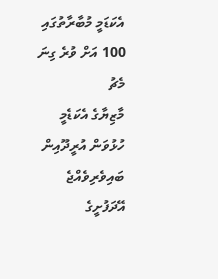އެކަޑަމީ މުބާރާތުގައި 100 އަށް ވުރެ ގިނަ މެޗު
މާޒިޔާގެ އެކަޑެމީ ހުޅުވަން އުރީދޫއިން ބައިވެރިވެއްޖެ
އޭދަފުށީގެ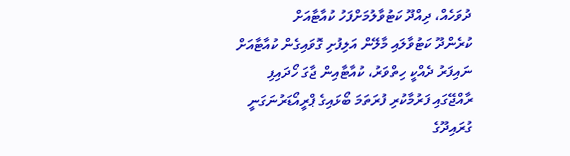ދުވަހެއް، ދިއްދޫ ކަޓުވާލުމަށްފަހު ކުއާޓާއަށް
ކުރެންދޫ ކަޓުވާލައި މާލޭން އަލިފުށި ގޮވައިގެން ކުއާޓާއަށް
ނައިފަރު ދެއްކީ ހިތްވަރު، ކުއާޓާއިން ޖާގަ ހޯދައިފި
ރާއްޖޭގައި ފަރުމާކުރި ފުރަތަމަ ބޯޅައިގެ ޕްރީއޯޑަރުނަގަނީ
ގުރައިދޫގެ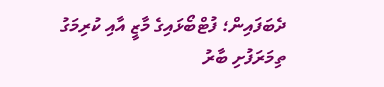ދެބަފައިން؛ ފުޓްބޯޅައިގެ މާޒީ އާއި ކުރިމަގު
ތިމަރަފުށި ބާރު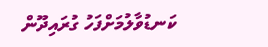ކަނޑުވާލުމަށްފަހު ގުރައިދޫން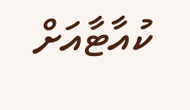ކުއާޓާއަށް